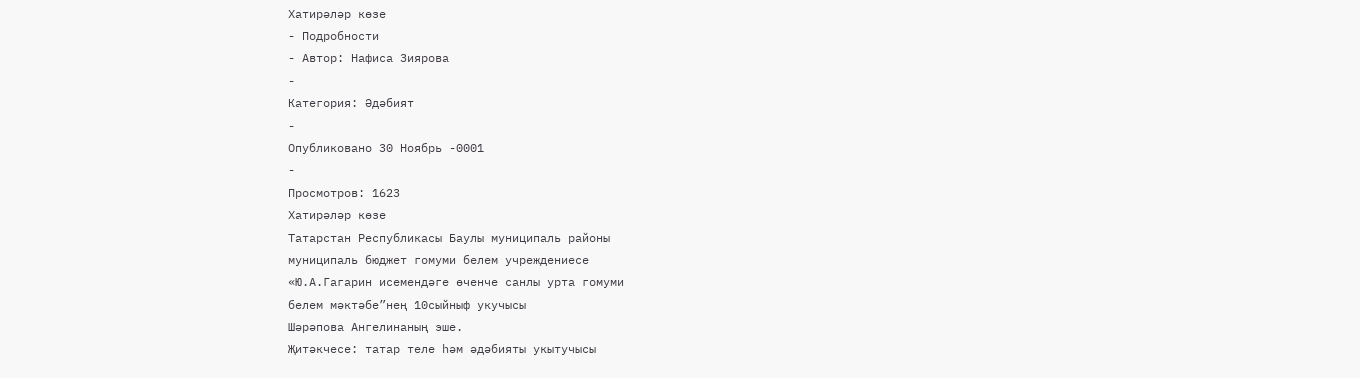Хатирәләр көзе
- Подробности
- Автор: Нафиса Зиярова
-
Категория: Әдәбият
-
Опубликовано 30 Ноябрь -0001
-
Просмотров: 1623
Хатирәләр көзе
Татарстан Республикасы Баулы муниципаль районы
муниципаль бюджет гомуми белем учреждениесе
«Ю.А.Гагарин исемендәге өченче санлы урта гомуми
белем мәктәбе”нең 10сыйныф укучысы
Шәрәпова Ангелинаның эше.
Җитәкчесе: татар теле һәм әдәбияты укытучысы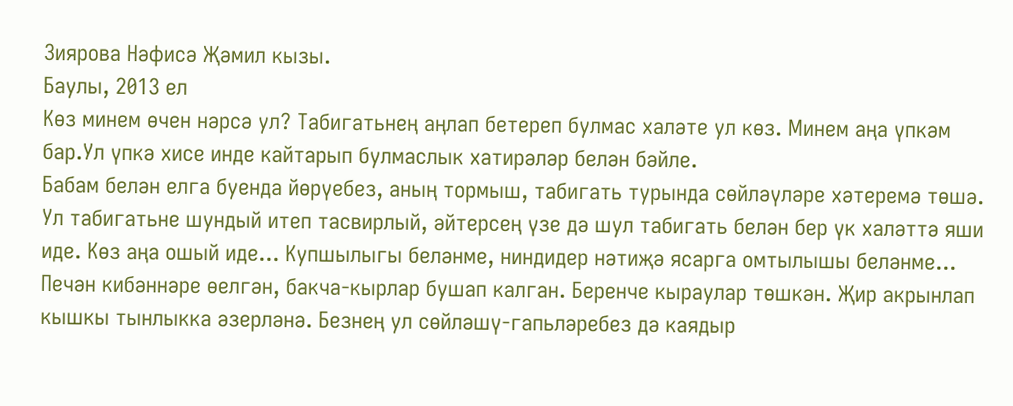Зиярова Нәфисә Җәмил кызы.
Баулы, 2013 ел
Көз минем өчен нәрсә ул? Табигатьнең аңлап бетереп булмас халәте ул көз. Минем аңа үпкәм бар.Ул үпкә хисе инде кайтарып булмаслык хатирәләр белән бәйле.
Бабам белән елга буенда йөрүебез, аның тормыш, табигать турында сөйләүләре хәтеремә төшә. Ул табигатьне шундый итеп тасвирлый, әйтерсең үзе дә шул табигать белән бер үк халәттә яши иде. Көз аңа ошый иде... Купшылыгы беләнме, ниндидер нәтиҗә ясарга омтылышы беләнме... Печән кибәннәре өелгән, бакча-кырлар бушап калган. Беренче кыраулар төшкән. Җир акрынлап кышкы тынлыкка әзерләнә. Безнең ул сөйләшү-гапьләребез дә каядыр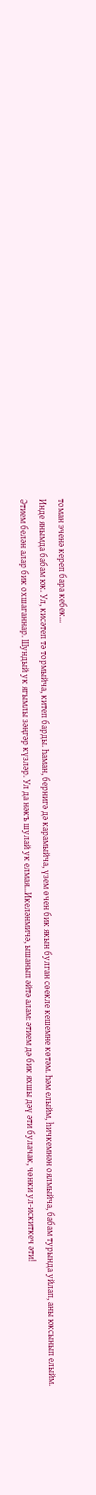томан эченә кереп бара кебек...
Инде янымда бабам юк. Ул, кисәтеп тә тормыйча, китеп барды. Һаман, бернигә дә карамыйча, үзем өчен бик якын булган сөекле кешемне көтәм. Һәм елыйм, һичкемнән оялмыйча, бабам турында уйлап, аны юксынып елыйм.
Әтием белән алар бик охшаганнар. Шундый ук ягымлы зәңгәр күзләр. Ул да нәкъ шулай ук елмая...Икеләнмичә, ышанып әйтә алам: әтием дә бик яхшы дәү әти булачак, чөнки ул-искиткеч әти!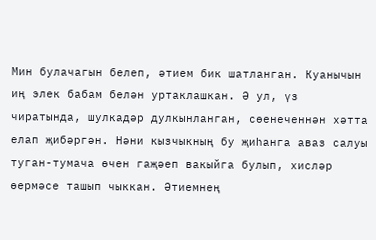Мин булачагын белеп, әтием бик шатланган. Куанычын иң элек бабам белән уртаклашкан. Ә ул, үз чиратында, шулкадәр дулкынланган, сөенеченнән хәтта елап җибәргән. Нәни кызчыкның бу җиһанга аваз салуы туган-тумача өчен гаҗәеп вакыйга булып, хисләр өермәсе ташып чыккан. Әтиемнең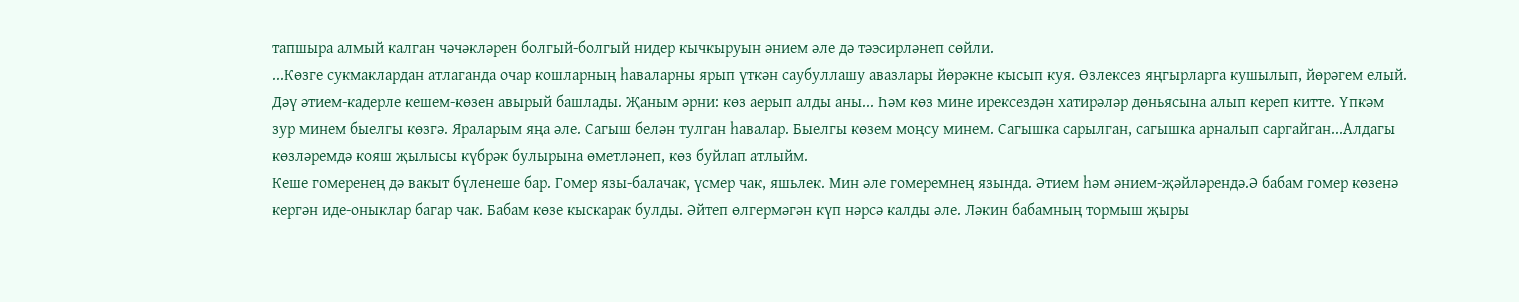тапшыра алмый калган чәчәкләрен болгый-болгый нидер кычкыруын әнием әле дә тәэсирләнеп сөйли.
...Көзге сукмаклардан атлаганда очар кошларның һаваларны ярып үткән саубуллашу авазлары йөрәкне кысып куя. Өзлексез яңгырларга кушылып, йөрәгем елый. Дәү әтием-кадерле кешем-көзен авырый башлады. Җаным әрни: көз аерып алды аны... Һәм көз мине ирексездән хатирәләр дөньясына алып кереп китте. Үпкәм зур минем быелгы көзгә. Яраларым яңа әле. Сагыш белән тулган һавалар. Быелгы көзем моңсу минем. Сагышка сарылган, сагышка арналып саргайган...Алдагы көзләремдә кояш җылысы күбрәк булырына өметләнеп, көз буйлап атлыйм.
Кеше гомеренең дә вакыт бүленеше бар. Гомер язы-балачак, үсмер чак, яшьлек. Мин әле гомеремнең язында. Әтием һәм әнием-җәйләрендә.Ә бабам гомер көзенә кергән иде-оныклар багар чак. Бабам көзе кыскарак булды. Әйтеп өлгермәгән күп нәрсә калды әле. Ләкин бабамның тормыш җыры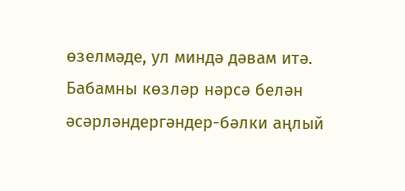өзелмәде, ул миндә дәвам итә.
Бабамны көзләр нәрсә белән әсәрләндергәндер-бәлки аңлый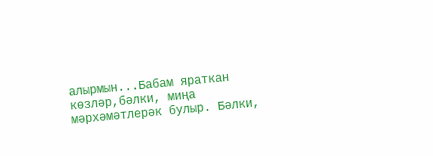алырмын...Бабам яраткан көзләр,бәлки, миңа мәрхәмәтлерәк булыр. Бәлки,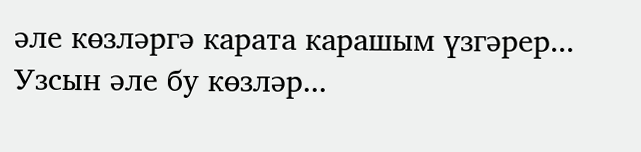әле көзләргә карата карашым үзгәрер...
Узсын әле бу көзләр...